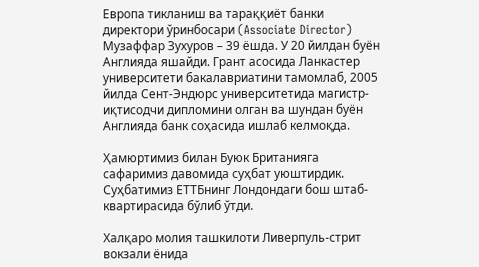Европа тикланиш ва тараққиёт банки директори ўринбосари (Associate Director) Музаффар Зухуров – 39 ёшда. У 20 йилдан буён Англияда яшайди. Грант асосида Ланкастер университети бакалавриатини тамомлаб, 2005 йилда Сент-Эндюрс университетида магистр-иқтисодчи дипломини олган ва шундан буён Англияда банк соҳасида ишлаб келмоқда.

Ҳамюртимиз билан Буюк Британияга сафаримиз давомида суҳбат уюштирдик. Суҳбатимиз ЕТТБнинг Лондондаги бош штаб-квартирасида бўлиб ўтди.

Халқаро молия ташкилоти Ливерпуль-стрит вокзали ёнида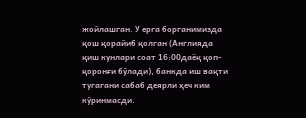жойлашган. У ерга борганимизда қош қорайиб қолган (Англияда қиш кунлари соат 16:00даёқ қоп-қоронғи бўлади), банкда иш вақти тугагани сабаб деярли ҳеч ким кўринмасди.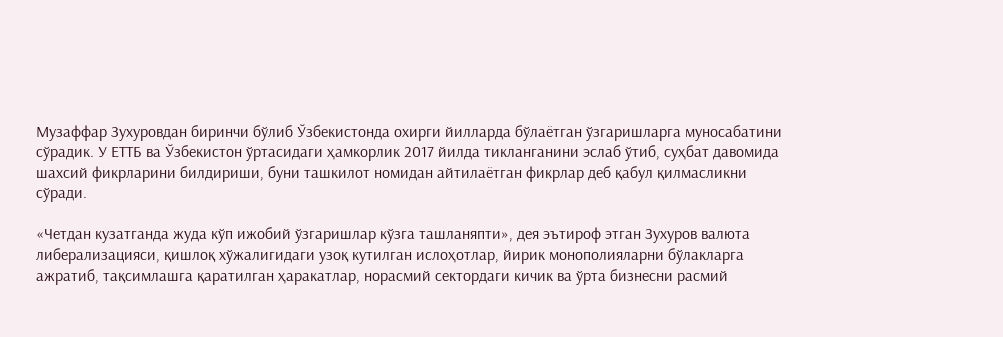Музаффар Зухуровдан биринчи бўлиб Ўзбекистонда охирги йилларда бўлаётган ўзгаришларга муносабатини сўрадик. У ЕТТБ ва Ўзбекистон ўртасидаги ҳамкорлик 2017 йилда тикланганини эслаб ўтиб, суҳбат давомида шахсий фикрларини билдириши, буни ташкилот номидан айтилаётган фикрлар деб қабул қилмасликни сўради.

«Четдан кузатганда жуда кўп ижобий ўзгаришлар кўзга ташланяпти», дея эътироф этган Зухуров валюта либерализацияси, қишлоқ хўжалигидаги узоқ кутилган ислоҳотлар, йирик монополияларни бўлакларга ажратиб, тақсимлашга қаратилган ҳаракатлар, норасмий сектордаги кичик ва ўрта бизнесни расмий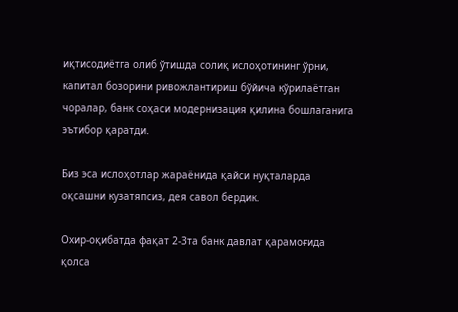иқтисодиётга олиб ўтишда солиқ ислоҳотининг ўрни, капитал бозорини ривожлантириш бўйича кўрилаётган чоралар, банк соҳаси модернизация қилина бошлаганига эътибор қаратди.

Биз эса ислоҳотлар жараёнида қайси нуқталарда оқсашни кузатяпсиз, дея савол бердик.

Охир-оқибатда фақат 2-3та банк давлат қарамоғида қолса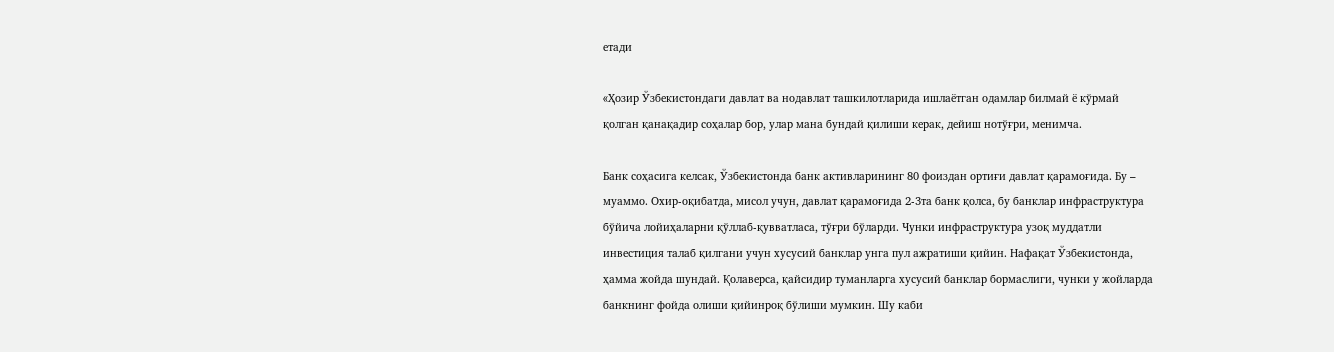етади

«Ҳозир Ўзбекистондаги давлат ва нодавлат ташкилотларида ишлаётган одамлар билмай ё кўрмай қолган қанақадир соҳалар бор, улар мана бундай қилиши керак, дейиш нотўғри, менимча.

Банк соҳасига келсак, Ўзбекистонда банк активларининг 80 фоиздан ортиғи давлат қарамоғида. Бу – муаммо. Охир-оқибатда, мисол учун, давлат қарамоғида 2-3та банк қолса, бу банклар инфраструктура бўйича лойиҳаларни қўллаб-қувватласа, тўғри бўларди. Чунки инфраструктура узоқ муддатли инвестиция талаб қилгани учун хусусий банклар унга пул ажратиши қийин. Нафақат Ўзбекистонда, ҳамма жойда шундай. Қолаверса, қайсидир туманларга хусусий банклар бормаслиги, чунки у жойларда банкнинг фойда олиши қийинроқ бўлиши мумкин. Шу каби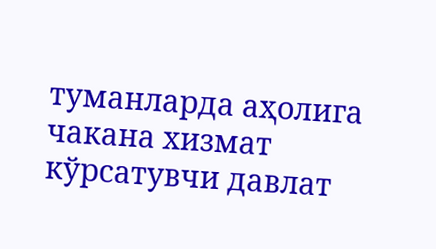туманларда аҳолига чакана хизмат кўрсатувчи давлат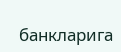банкларига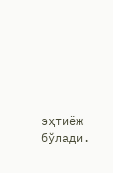эҳтиёж бўлади.